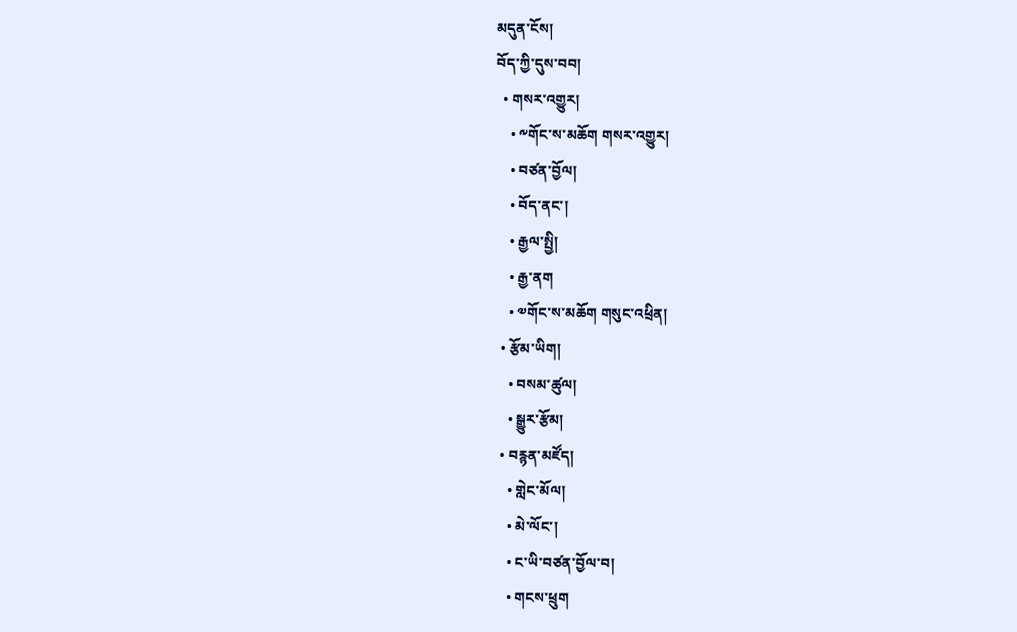མདུན་ངོས།
བོད་ཀྱི་དུས་བབ།
  • གསར་འགྱུར།
    • ༸གོང་ས་མཆོག གསར་འགྱུར།
    • བཙན་བྱོལ།
    • བོད་ནང་།
    • རྒྱལ་སྤྱི།
    • རྒྱ་ནག
    • ༧གོང་ས་མཆོག གསུང་འཕྲིན།
  • རྩོམ་ཡིག།
    • བསམ་ཚུལ།
    • སྒྱུར་རྩོམ།
  • བརྙན་མཛོད།
    • གླེང་མོལ།
    • མེ་ལོང་།
    • ང་ཡི་བཙན་བྱོལ་བ།
    • གངས་ཕྲུག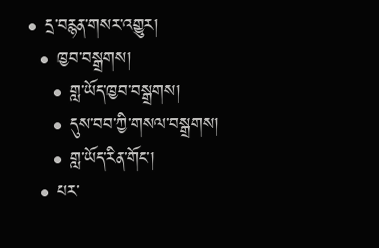• དྲ་བརྙན་གསར་འགྱུར།
  • ཁྱབ་བསྒྲགས།
    • གླ་ཡོད་ཁྱབ་བསྒྲགས།
    • དུས་བབ་ཀྱི་གསལ་བསྒྲགས།
    • གླ་ཡོད་རིན་གོང་།
  • པར་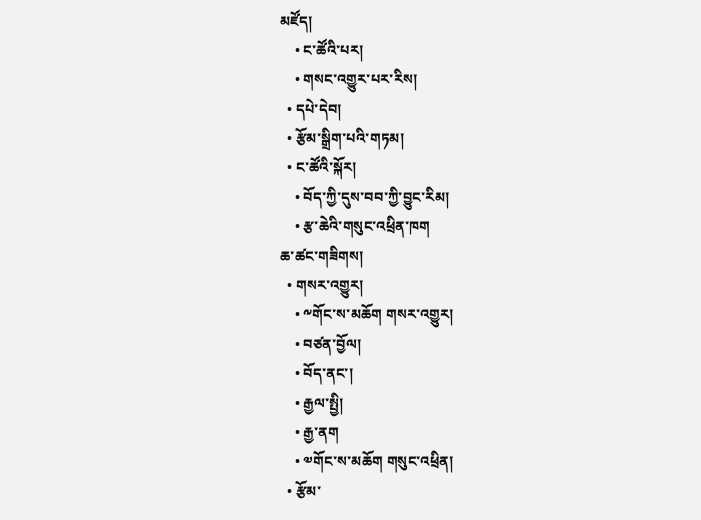མཛོད།
    • ང་ཚོའི་པར།
    • གསང་འགྱུར་པར་རིས།
  • དཔེ་དེབ།
  • རྩོམ་སྒྲིག་པའི་གཏམ།
  • ང་ཚོའི་སྐོར།
    • བོད་ཀྱི་དུས་བབ་ཀྱི་བྱུང་རིམ།
    • རྩ་ཆེའི་གསུང་འཕྲིན་ཁག
ཆ་ཚང་གཟིགས།
  • གསར་འགྱུར།
    • ༸གོང་ས་མཆོག གསར་འགྱུར།
    • བཙན་བྱོལ།
    • བོད་ནང་།
    • རྒྱལ་སྤྱི།
    • རྒྱ་ནག
    • ༧གོང་ས་མཆོག གསུང་འཕྲིན།
  • རྩོམ་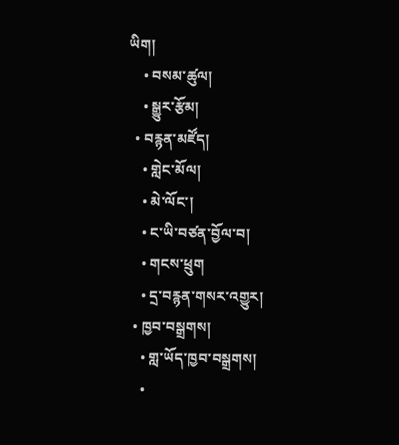ཡིག།
    • བསམ་ཚུལ།
    • སྒྱུར་རྩོམ།
  • བརྙན་མཛོད།
    • གླེང་མོལ།
    • མེ་ལོང་།
    • ང་ཡི་བཙན་བྱོལ་བ།
    • གངས་ཕྲུག
    • དྲ་བརྙན་གསར་འགྱུར།
  • ཁྱབ་བསྒྲགས།
    • གླ་ཡོད་ཁྱབ་བསྒྲགས།
    •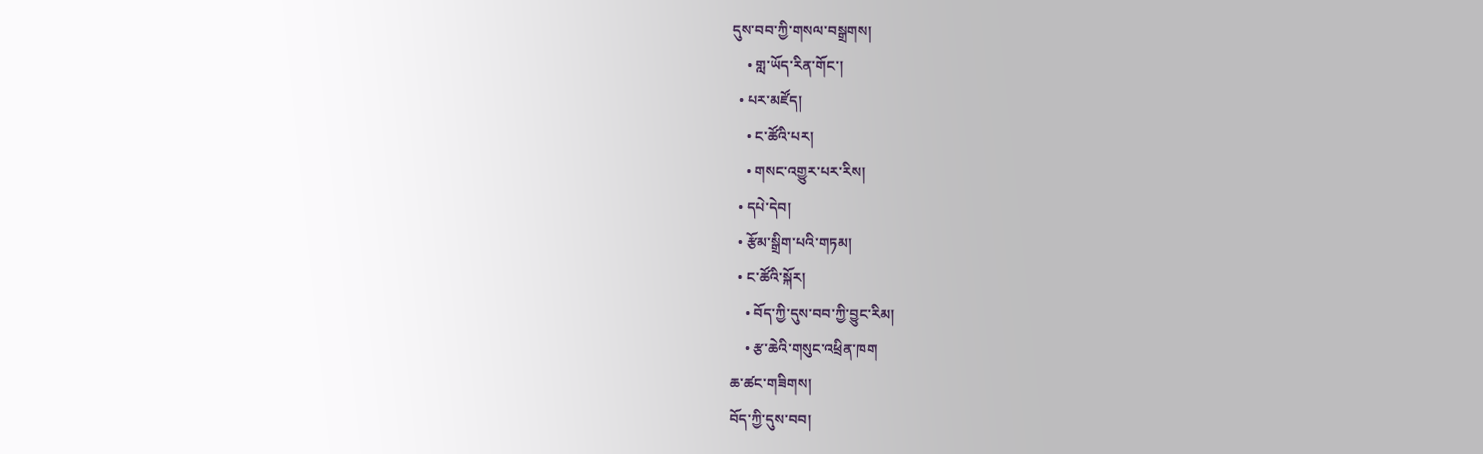དུས་བབ་ཀྱི་གསལ་བསྒྲགས།
    • གླ་ཡོད་རིན་གོང་།
  • པར་མཛོད།
    • ང་ཚོའི་པར།
    • གསང་འགྱུར་པར་རིས།
  • དཔེ་དེབ།
  • རྩོམ་སྒྲིག་པའི་གཏམ།
  • ང་ཚོའི་སྐོར།
    • བོད་ཀྱི་དུས་བབ་ཀྱི་བྱུང་རིམ།
    • རྩ་ཆེའི་གསུང་འཕྲིན་ཁག
ཆ་ཚང་གཟིགས།
བོད་ཀྱི་དུས་བབ།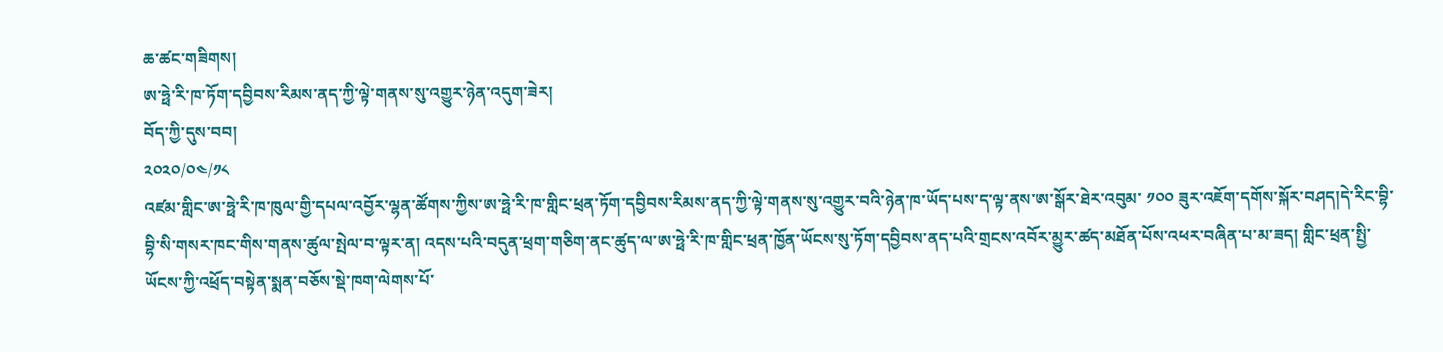ཆ་ཚང་གཟིགས།
ཨ་ཧྥེ་རི་ཁ་ཏོག་དབྱིབས་རིམས་ནད་ཀྱི་ལྟེ་གནས་སུ་འགྱུར་ཉེན་འདུག་ཟེར།
བོད་ཀྱི་དུས་བབ།
༢༠༢༠/༠༤/༡༨
འཛམ་གླིང་ཨ་ཧྥེ་རི་ཁ་ཁུལ་གྱི་དཔལ་འབྱོར་ལྷན་ཚོགས་ཀྱིས་ཨ་ཧྥེ་རི་ཁ་གླིང་ཕྲན་ཏོག་དབྱིབས་རིམས་ནད་ཀྱི་ལྟེ་གནས་སུ་འགྱུར་བའི་ཉེན་ཁ་ཡོད་པས་ད་ལྟ་ནས་ཨ་སྒོར་ཐེར་འབུམ་ ༡༠༠ ཟུར་འཇོག་དགོས་སྐོར་བཤད།དེ་རིང་བྷི་བྷི་སི་གསར་ཁང་གིས་གནས་ཚུལ་སྤེལ་བ་ལྟར་ན། འདས་པའི་བདུན་ཕྲག་གཅིག་ནང་ཚུད་ལ་ཨ་ཧྥེ་རི་ཁ་གླིང་ཕྲན་ཁྱོན་ཡོངས་སུ་ཏོག་དབྱིབས་ནད་པའི་གྲངས་འབོར་མྱུར་ཚད་མཐོན་པོས་འཕར་བཞིན་པ་མ་ཟད། གླིང་ཕྲན་སྤྱི་ཡོངས་ཀྱི་འཕྲོད་བསྟེན་སྨན་བཅོས་སྡེ་ཁག་ལེགས་པོ་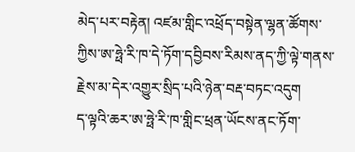མེད་པར་བརྟེན། འཛམ་གླིང་འཕྲོད་བསྟེན་ལྷན་ཚོགས་ཀྱིས་ཨ་ཧྥེ་རི་ཁ་དེ་ཏོག་དབྱིབས་རིམས་ནད་ཀྱི་ལྟེ་གནས་རྗེས་མ་དེར་འགྱུར་སྲིད་པའི་ཉེན་བརྡ་བཏང་འདུག
ད་ལྟའི་ཆར་ཨ་ཧྥེ་རི་ཁ་གླིང་ཕྲན་ཡོངས་ནང་ཏོག་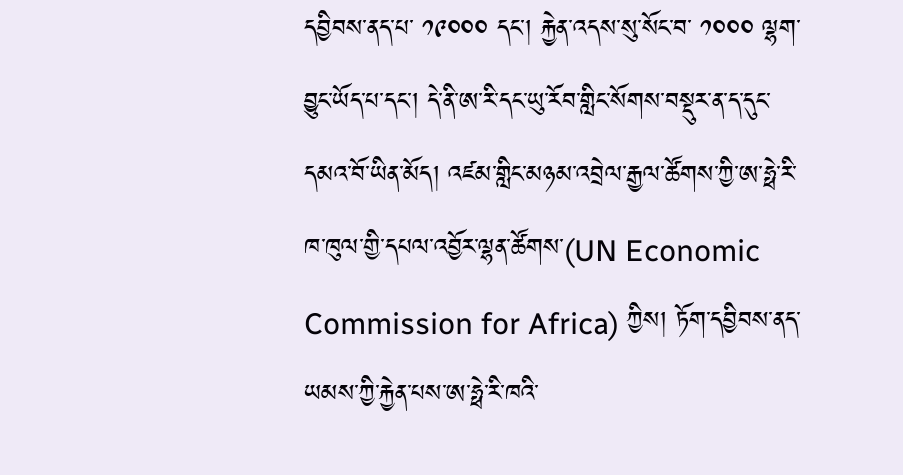དབྱིབས་ནད་པ་ ༡༩༠༠༠ དང་། རྐྱེན་འདས་སུ་སོང་བ་ ༡༠༠༠ ལྷག་བྱུང་ཡོད་པ་དང་། དེ་ནི་ཨ་རི་དང་ཡུ་རོབ་གླིང་སོགས་བསྡུར་ན་ད་དུང་དམའ་བོ་ཡིན་མོད། འཛམ་གླིང་མཉམ་འབྲེལ་རྒྱལ་ཚོགས་ཀྱི་ཨ་ཧྥེ་རི་ཁ་ཁུལ་གྱི་དཔལ་འབྱོར་ལྷན་ཚོགས་(UN Economic Commission for Africa) ཀྱིས། ཏོག་དབྱིབས་ནད་ཡམས་ཀྱི་རྐྱེན་པས་ཨ་ཧྥེ་རི་ཁའི་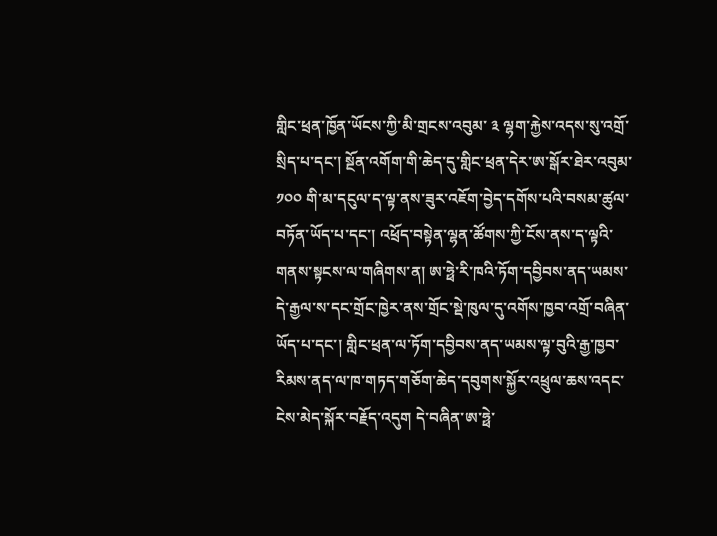གླིང་ཕྲན་ཁྱོན་ཡོངས་ཀྱི་མི་གྲངས་འབུམ་ ༣ ལྷག་རྐྱེས་འདས་སུ་འགྲོ་སྲིད་པ་དང་། སྔོན་འགོག་གི་ཆེད་དུ་གླིང་ཕྲན་དེར་ཨ་སྒོར་ཐེར་འབུམ་ ༡༠༠ གི་མ་དངུལ་ད་ལྟ་ནས་ཟུར་འཇོག་བྱེད་དགོས་པའི་བསམ་ཚུལ་བཏོན་ཡོད་པ་དང་། འཕྲོད་བསྟེན་ལྷན་ཚོགས་ཀྱི་ངོས་ནས་ད་ལྟའི་གནས་སྟངས་ལ་གཞིགས་ན། ཨ་ཧྥེ་རི་ཁའི་ཏོག་དབྱིབས་ནད་ཡམས་དེ་རྒྱལ་ས་དང་གྲོང་ཁྱེར་ནས་གྲོང་སྡེ་ཁུལ་དུ་འགོས་ཁྱབ་འགྲོ་བཞིན་ཡོད་པ་དང་། གླིང་ཕྲན་ལ་ཏོག་དབྱིབས་ནད་ཡམས་ལྟ་བུའི་རྒྱ་ཁྱབ་རིམས་ནད་ལ་ཁ་གཏད་གཅོག་ཆེད་དབུགས་སྐྱོར་འཕྲུལ་ཆས་འདང་ངེས་མེད་སྐོར་བརྗོད་འདུག དེ་བཞིན་ཨ་ཧྥེ་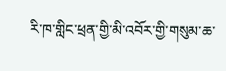རི་ཁ་གླིང་ཕྲན་གྱི་མི་འབོར་གྱི་གསུམ་ཆ་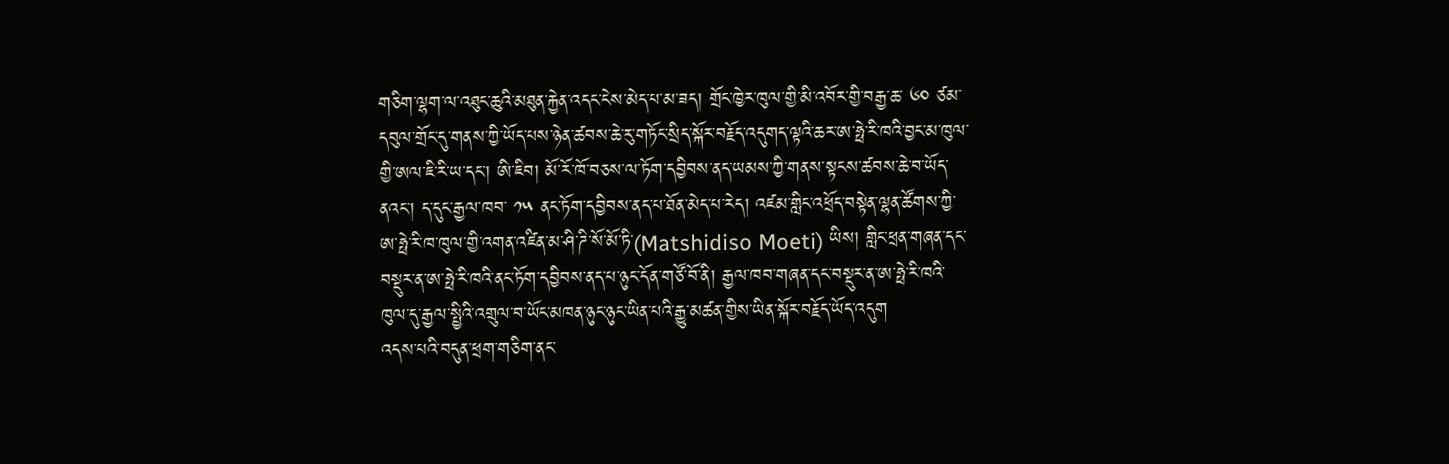གཅིག་ལྷག་ལ་འཐུང་ཆུའི་མཐུན་རྐྱེན་འདང་ངེས་མེད་པ་མ་ཟད། གྲོང་ཁྱེར་ཁུལ་གྱི་མི་འབོར་གྱི་བརྒྱ་ཆ་ ༦༠ ཙམ་དབུལ་གྲོང་དུ་གནས་ཀྱི་ཡོད་པས་ཉེན་ཚབས་ཆེ་རུ་གཏོང་སྲིད་སྐོར་བརྗོད་འདུགད་ལྟའི་ཆར་ཨ་ཧྥེ་རི་ཁའི་བྱང་མ་ཁུལ་གྱི་ཨལ་ཇི་རི་ཡ་དང་། ཨི་ཇིབ། མོ་རོ་ཁོ་བཅས་ལ་ཏོག་དབྱིབས་ནད་ཡམས་ཀྱི་གནས་སྟངས་ཚབས་ཆེ་བ་ཡོད་ནའང་། ད་དུང་རྒྱལ་ཁབ་ ༡༥ ནང་ཏོག་དབྱིབས་ནད་པ་ཐོན་མེད་པ་རེད། འཛམ་གླིང་འཕྲོད་བསྟེན་ལྷན་ཚོགས་ཀྱི་ཨ་ཧྥེ་རི་ཁ་ཁུལ་གྱི་འགན་འཛིན་མ་ཤི་ཌི་སོ་མོ་ཏི་(Matshidiso Moeti) ཡིས། གླིང་ཕྲན་གཞན་དང་བསྡུར་ན་ཨ་ཧྥེ་རི་ཁའི་ནང་ཏོག་དབྱིབས་ནད་པ་ཉུང་དོན་གཙོ་བོ་ནི། རྒྱལ་ཁབ་གཞན་དང་བསྡུར་ན་ཨ་ཧྥེ་རི་ཁའི་ཁུལ་དུ་རྒྱལ་སྤྱིའི་འགྲུལ་བ་ཡོང་མཁན་ཉུང་ཉུང་ཡིན་པའི་རྒྱུ་མཚན་གྱིས་ཡིན་སྐོར་བརྗོད་ཡོད་འདུག
འདས་པའི་བདུན་ཕྲག་གཅིག་ནང་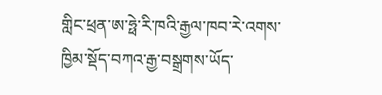གླིང་ཕྲན་ཨ་ཧྥེ་རི་ཁའི་རྒྱལ་ཁབ་རེ་འགས་ཁྱིམ་སྡོད་བཀའ་རྒྱ་བསྒྲགས་ཡོད་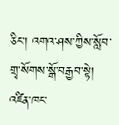ཅིང་། འགའ་ཤས་ཀྱིས་སློབ་གྲྭ་སོགས་སྒོ་བརྒྱབ་སྟེ། འཛིན་ཁང་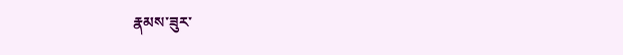རྣམས་ཟུར་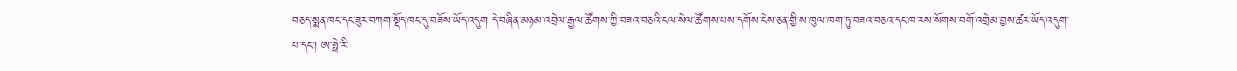བཅད་སྨན་ཁང་དང་ཟུར་བཀག་སྡོད་ཁང་དུ་བཟོས་ཡོད་འདུག དེ་བཞིན་མཉམ་འབྲེལ་རྒྱལ་ཚོགས་ཀྱི་བཟའ་བཅའི་ངལ་སེལ་ཚོགས་པས་དགོས་ངེས་ཅན་གྱི་ས་ཁུལ་ཁག་ཏུ་བཟའ་བཅའ་དང་ཁ་རས་སོགས་བགོ་འགྲེམ་བྱས་ཚར་ཡོད་འདུག་པ་དང་། ཨ་ཧྥེ་རི་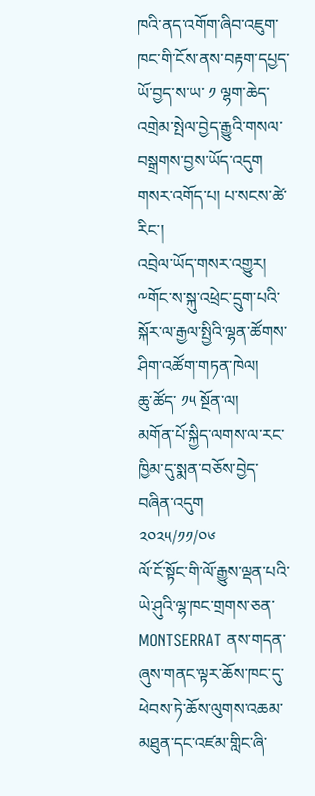ཁའི་ནད་འགོག་ཞིབ་འཇུག་ཁང་གི་ངོས་ནས་བརྟག་དཔྱད་ཡོ་བྱད་ས་ཡ་ ༡ ལྷག་ཆེད་འགྲེམ་སྤེལ་བྱེད་རྒྱུའི་གསལ་བསྒྲགས་བྱས་ཡོད་འདུག
གསར་འགོད་པ། པ་སངས་ཚེ་རིང་།
འབྲེལ་ཡོད་གསར་འགྱུར།
༸གོང་ས་སྐུ་འཕྲེང་དྲུག་པའི་སྐོར་ལ་རྒྱལ་སྤྱིའི་ལྷན་ཚོགས་ཤིག་འཚོག་གཏན་ཁེལ།
ཆུ་ཚོད་ ༡༥ སྔོན་ལ།
མགོན་པོ་སྐྱིད་ལགས་ལ་རང་ཁྱིམ་དུ་སྨན་བཅོས་བྱེད་བཞིན་འདུག
༢༠༢༥/༡༡/༠༦
ལོ་ངོ་སྟོང་གི་ལོ་རྒྱུས་ལྡན་པའི་ཡེ་ཤུའི་ལྷ་ཁང་གྲགས་ཅན་ MONTSERRAT ནས་གདན་ཞུས་གནང་ལྟར་ཆོས་ཁང་དུ་ཕེབས་ཏེ་ཆོས་ལུགས་འཆམ་མཐུན་དང་འཛམ་གླིང་ཞི་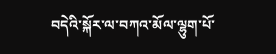བདེའི་སྐོར་ལ་བཀའ་མོལ་ལྷུག་པོ་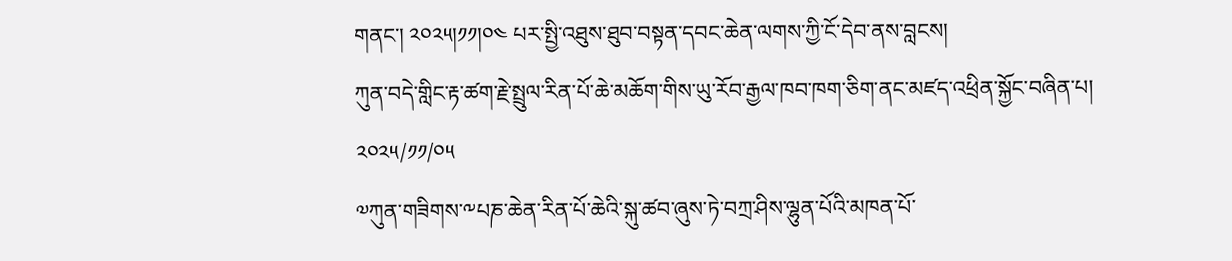གནང་། ༢༠༢༥།༡༡།༠༤ པར་སྤྱི་འཐུས་ཐུབ་བསྟན་དབང་ཆེན་ལགས་ཀྱི་ངོ་དེབ་ནས་བླངས།
ཀུན་བདེ་གླིང་རྟ་ཚག་རྗེ་སྤྲུལ་རིན་པོ་ཆེ་མཆོག་གིས་ཡུ་རོབ་རྒྱལ་ཁབ་ཁག་ཅིག་ནང་མཛད་འཕྲིན་སྐྱོང་བཞིན་པ།
༢༠༢༥/༡༡/༠༥
༧ཀུན་གཟིགས་༸པཎ་ཆེན་རིན་པོ་ཆེའི་སྐུ་ཚབ་ཞུས་ཏེ་བཀྲ་ཤིས་ལྷུན་པོའི་མཁན་པོ་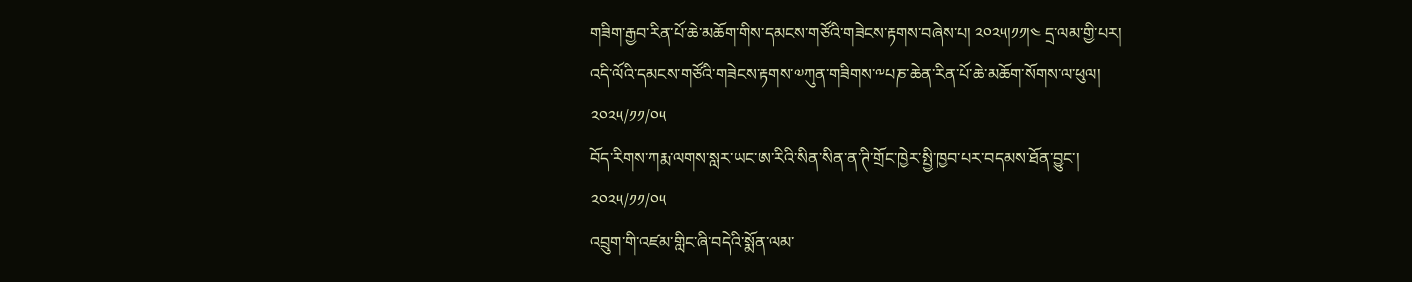གཟིག་རྒྱབ་རིན་པོ་ཆེ་མཆོག་གིས་དམངས་གཙོའི་གཟེངས་རྟགས་བཞེས་པ། ༢༠༢༥།༡༡།༤ དྲ་ལམ་གྱི་པར།
འདི་ལོའི་དམངས་གཙོའི་གཟེངས་རྟགས་༧ཀུན་གཟིགས་༸པཎ་ཆེན་རིན་པོ་ཆེ་མཆོག་སོགས་ལ་ཕུལ།
༢༠༢༥/༡༡/༠༥
བོད་རིགས་ཀརྨ་ལགས་སླར་ཡང་ཨ་རིའི་སིན་སིན་ན་ཊི་གྲོང་ཁྱེར་སྤྱི་ཁྱབ་པར་བདམས་ཐོན་བྱུང་།
༢༠༢༥/༡༡/༠༥
འབྲུག་གི་འཛམ་གླིང་ཞི་བདེའི་སྨོན་ལམ་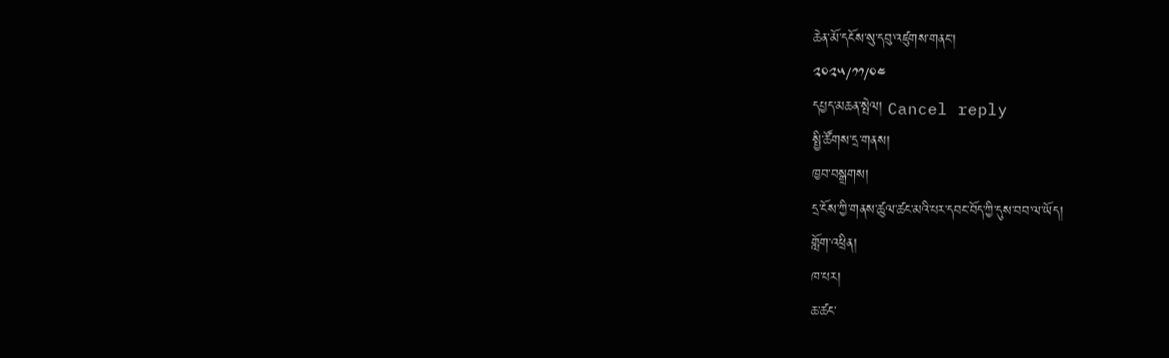ཆེན་མོ་དངོས་སུ་དབུ་འཛུགས་གནང་།
༢༠༢༥/༡༡/༠༤
དཔྱད་མཆན་སྤེལ། Cancel reply
སྤྱི་ཚོགས་དྲ་གནས།
ཁྱབ་བསྒྲགས།
དྲ་ངོས་ཀྱི་གནས་ཚུལ་ཚང་མའི་པར་དབང་བོད་ཀྱི་དུས་བབ་ལ་ཡོད།
གློག་འཕྲིན།
ཁ་པར།
ཆ་ཚང་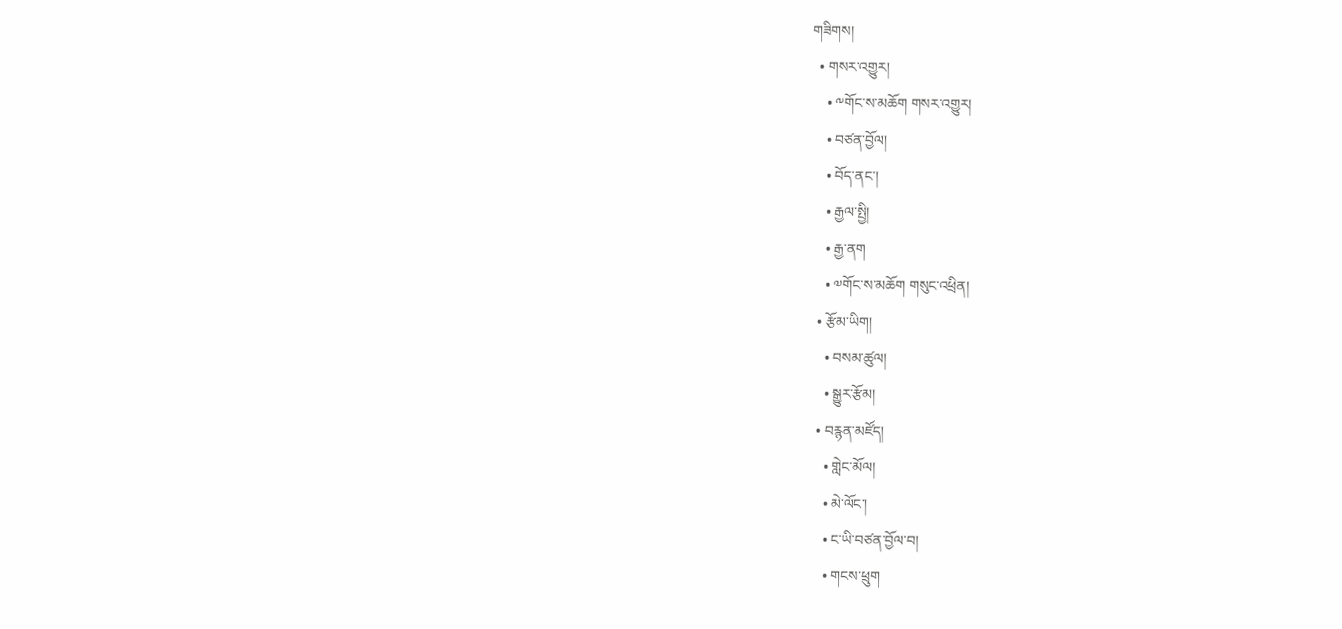གཟིགས།
  • གསར་འགྱུར།
    • ༸གོང་ས་མཆོག གསར་འགྱུར།
    • བཙན་བྱོལ།
    • བོད་ནང་།
    • རྒྱལ་སྤྱི།
    • རྒྱ་ནག
    • ༧གོང་ས་མཆོག གསུང་འཕྲིན།
  • རྩོམ་ཡིག།
    • བསམ་ཚུལ།
    • སྒྱུར་རྩོམ།
  • བརྙན་མཛོད།
    • གླེང་མོལ།
    • མེ་ལོང་།
    • ང་ཡི་བཙན་བྱོལ་བ།
    • གངས་ཕྲུག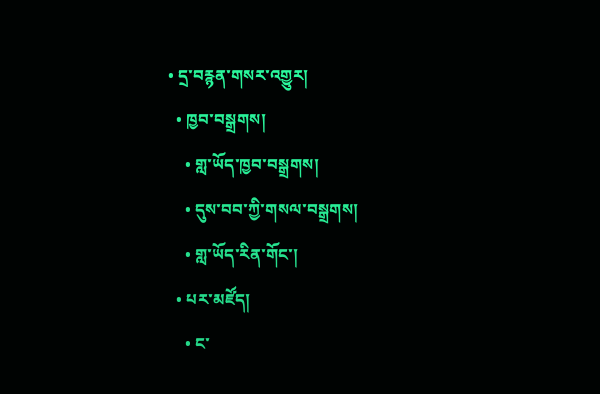• དྲ་བརྙན་གསར་འགྱུར།
  • ཁྱབ་བསྒྲགས།
    • གླ་ཡོད་ཁྱབ་བསྒྲགས།
    • དུས་བབ་ཀྱི་གསལ་བསྒྲགས།
    • གླ་ཡོད་རིན་གོང་།
  • པར་མཛོད།
    • ང་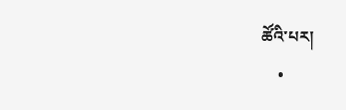ཚོའི་པར།
    •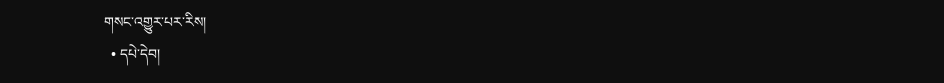གསང་འགྱུར་པར་རིས།
  • དཔེ་དེབ།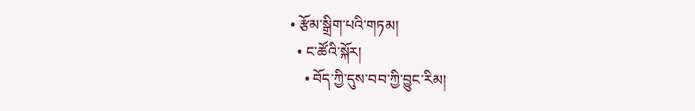• རྩོམ་སྒྲིག་པའི་གཏམ།
  • ང་ཚོའི་སྐོར།
    • བོད་ཀྱི་དུས་བབ་ཀྱི་བྱུང་རིམ།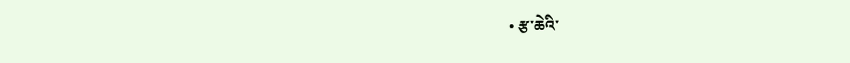• རྩ་ཆེའི་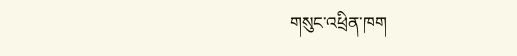གསུང་འཕྲིན་ཁག